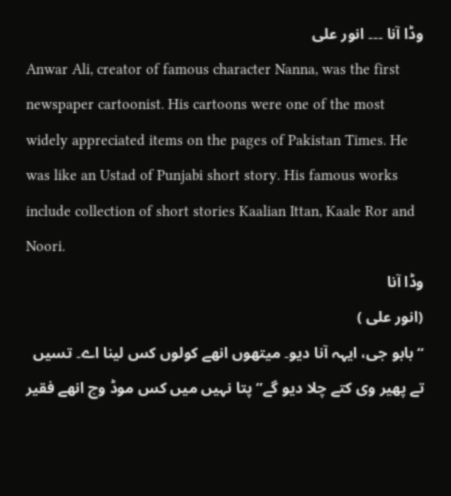وڈا آنا ۔۔۔ انور علی
Anwar Ali, creator of famous character Nanna, was the first newspaper cartoonist. His cartoons were one of the most widely appreciated items on the pages of Pakistan Times. He was like an Ustad of Punjabi short story. His famous works include collection of short stories Kaalian Ittan, Kaale Ror and Noori.
وڈا آنا
(انور علی )
“بابو جی، ایہہ آنا دیو۔ میتھوں انھے کولوں کس لینا اے۔ تسیں تے پھیر وی کتے چلا دیو گے”پتا نہیں میں کس موڈ وچ انھے فقیر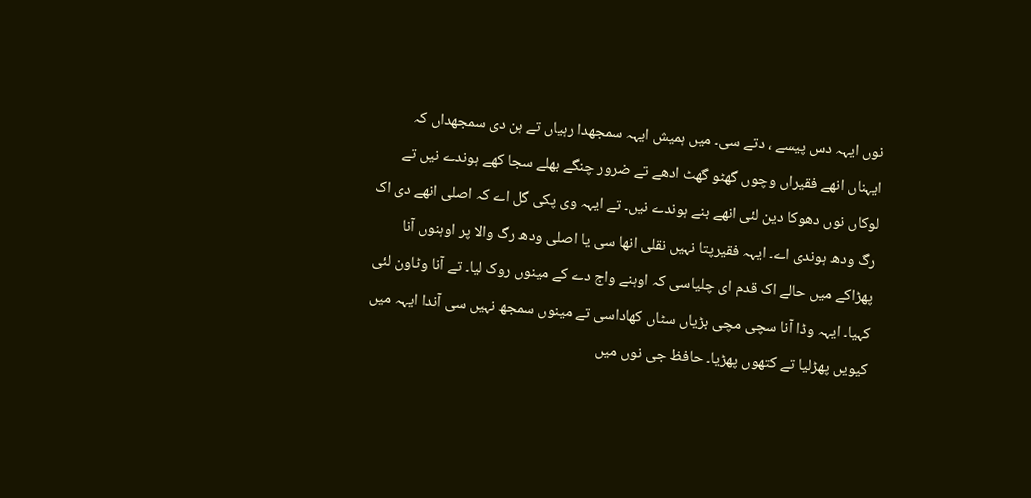نوں ایہہ دس پیسے ، دتے سی۔ میں ہمیش ایہہ سمجھدا رہیاں تے ہن دی سمجھداں کہ ایہناں انھے فقیراں وچوں گھٹو گھٹ ادھے تے ضرور چنگے بھلے سجا کھے ہوندے نیں تے لوکاں نوں دھوکا دین لئی انھے بنے ہوندے نیں۔ تے ایہہ وی پکی گل اے کہ اصلی انھے دی اک رگ ودھ ہوندی اے۔ ایہہ فقیرپتا نہیں نقلی انھا سی یا اصلی ودھ رگ والا پر اوہنوں آنا پھڑاکے میں حالے اک قدم ای چلیاسی کہ اوہنے واج دے کے مینوں روک لیا۔ تے آنا وٹاون لئی کہیا۔ ایہہ وڈا آنا سچی مچی بڑیاں سٹاں کھاداسی تے مینوں سمجھ نہیں سی آندا ایہہ میں کیویں پھڑلیا تے کتھوں پھڑیا۔ حافظ جی نوں میں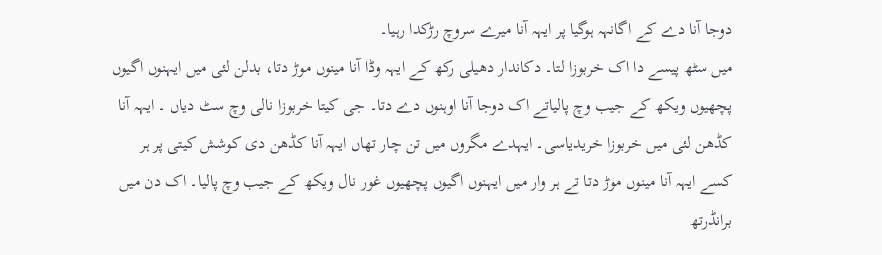دوجا آنا دے کے اگانہہ ہوگیا پر ایہہ آنا میرے سروچ رڑکدا رہیا۔
میں سٹھ پیسے دا اک خربوزا لتا۔ دکاندار دھیلی رکھ کے ایہہ وڈا آنا مینوں موڑ دتا، بدلن لئی میں ایہنوں اگیوں پچھیوں ویکھ کے جیب وچ پالیاتے اک دوجا آنا اوہنوں دے دتا۔ جی کیتا خربوزا نالی وچ سٹ دیاں ۔ ایہہ آنا کڈھن لئی میں خربوزا خریدیاسی۔ ایہدے مگروں میں تن چار تھاں ایہہ آنا کڈھن دی کوشش کیتی پر ہر کسے ایہہ آنا مینوں موڑ دتا تے ہر وار میں ایہنوں اگیوں پچھیوں غور نال ویکھ کے جیب وچ پالیا۔ اک دن میں برانڈرتھ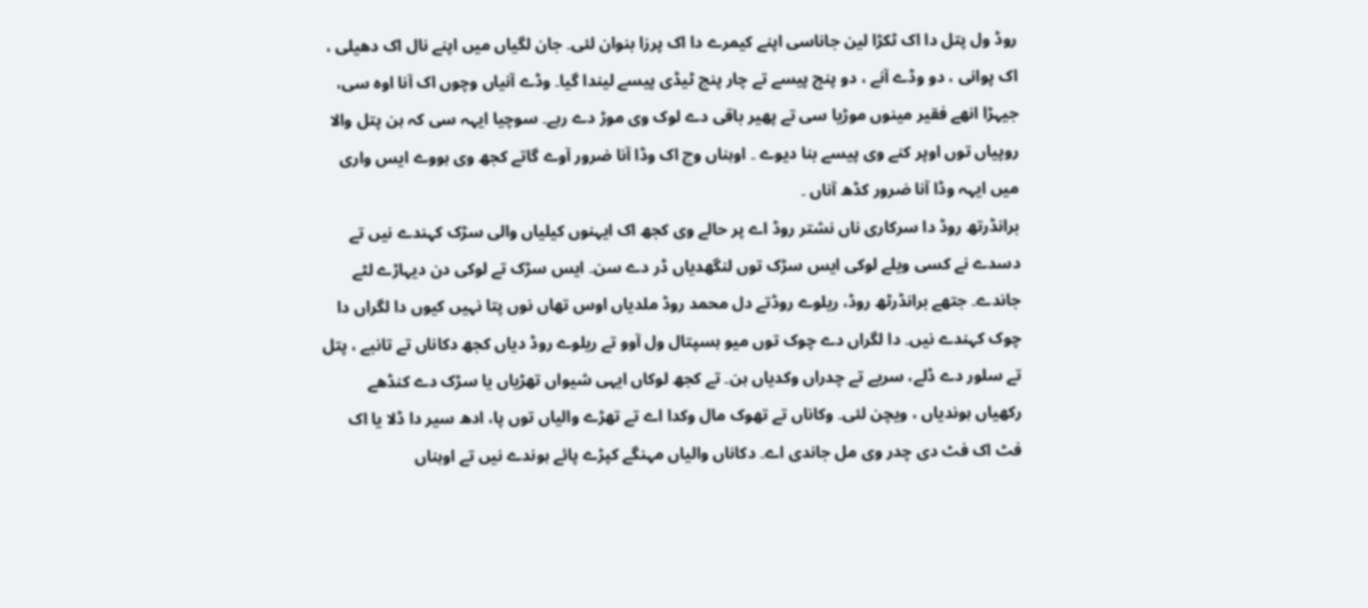روڈ ول پتل دا اک ٹکڑا لین جاناسی اپنے کیمرے دا اک پرزا بنوان لئی۔ جان لگیاں میں اپنے نال اک دھیلی ، اک پوانی ، دو وڈے آنے ، دو پنج پیسے تے چار پنج ٹیڈی پیسے لیندا گیا۔ وڈے آنیاں وچوں اک آنا اوہ سی، جیہڑا انھے فقیر مینوں موڑیا سی تے پھیر باقی دے لوک وی موڑ دے رہے۔ سوچیا ایہہ سی کہ ہن پتل والا روپیاں توں اوپر کنے وی پیسے بنا دیوے ۔ اوہناں وچ اک وڈا آنا ضرور آوے گاتے کجھ وی ہووے ایس واری میں ایہہ وڈا آنا ضرور کڈھ آناں ۔
برانڈرتھ روڈ دا سرکاری ناں نشتر روڈ اے پر حالے وی کجھ اک ایہنوں کیلیاں والی سڑک کہندے نیں تے دسدے نے کسی ویلے لوکی ایس سڑک توں لنگھدیاں ڈر دے سن۔ ایس سڑک تے لوکی دن دیہاڑے لٹے جاندے۔ جتھے برانڈرٹھ روڈ، ریلوے روڈتے دل محمد روڈ ملدیاں اوس تھاں نوں پتا نہیں کیوں دا لگراں دا چوک کہندے نیں۔ دا لگراں دے چوک توں میو ہسپتال ول آوو تے ریلوے روڈ دیاں کجھ دکاناں تے تانبے ، پتل تے سلور دے ڈلے، سریے تے چدراں وکدیاں ہن۔ تے کجھ لوکاں ایہی شیواں تھڑیاں یا سڑک دے کنڈھے رکھیاں ہوندیاں ، ویچن لئی۔ وکاناں تے تھوک مال وکدا اے تے تھڑے والیاں توں پا، ادھ سیر دا ڈلا یا اک فٹ اک فٹ دی چدر وی مل جاندی اے۔ دکاناں والیاں مہنگے کپڑے پائے ہوندے نیں تے اوہناں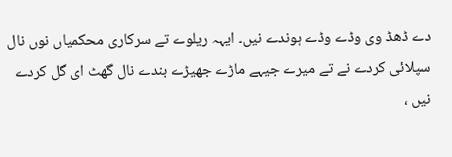دے ڈھڈ وی وڈے وڈے ہوندے نیں۔ ایہہ ریلوے تے سرکاری محکمیاں نوں نال سپلائی کردے نے تے میرے جیہے ماڑے جھیڑے بندے نال گھٹ ای گل کردے نیں ،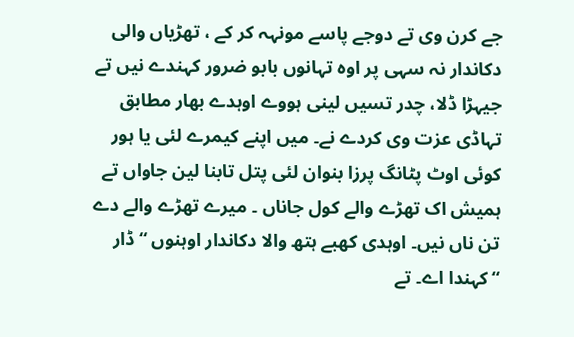جے کرن وی تے دوجے پاسے مونہہ کر کے ، تھڑیاں والی دکاندار نہ سہی پر اوہ تہانوں بابو ضرور کہندے نیں تے جیہڑا ڈلا، چدر تسیں لینی ہووے اوہدے بھار مطابق تہاڈی عزت وی کردے نے۔ میں اپنے کیمرے لئی یا ہور کوئی اوٹ پٹانگ پرزا بنوان لئی پتل تابنا لین جاواں تے ہمیش اک تھڑے والے کول جاناں ۔ میرے تھڑے والے دے تن ناں نیں۔ اوہدی کھبے ہتھ والا دکاندار اوہنوں “ڈار “کہندا اے۔ تے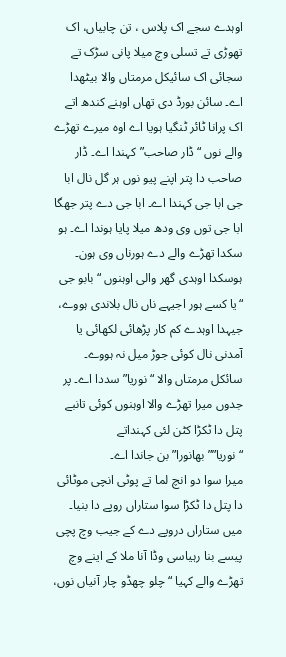اوہدے سجے اک پلاس ، تن چابیاں، اک تھوڑی تے تسلی وچ میلا پانی سڑک تے سجائی اک سائیکل مرمتاں والا بیٹھدا اے۔ سائن بورڈ دی تھاں اوہنے کندھ اتے اک پرانا ٹائر ٹنگیا ہویا اے اوہ میرے تھڑے والے نوں “ڈار صاحب”کہندا اے۔ ڈار صاحب دا پتر اپنے پیو نوں ہر گل نال ابا جی ابا جی کہندا اے۔ ابا جی دے پتر جھگا ابا جی توں وی ودھ میلا پایا ہوندا اے۔ ہو سکدا تھڑے والے دے ہورناں وی ہون۔ ہوسکدا اوہدی گھر والی اوہنوں “بابو جی “یا کسے ہور اجیہے ناں نال بلاندی ہووے، جیہدا اوہدے کم کار پڑھائی لکھائی یا آمدنی نال کوئی جوڑ میل نہ ہووے۔ سائکل مرمتاں والا “نوریا”سددا اے۔ پر جدوں میرا تھڑے والا اوہنوں کوئی تانبے پتل دا ٹکڑا کٹن لئی کہنداتے “نوریا””بھانورا”بن جاندا اے۔
میرا سوا دو انچ لما تے پوٹی انچی موٹائی دا پتل دا ٹکڑا سوا ستاراں روپے دا بنیا۔ میں ستاراں دروپے دے کے جیب وچ پچی پیسے بنا رہیاسی وڈا آنا ملا کے اینے وچ تھڑے والے کہیا “چلو چھڈو چار آنیاں نوں،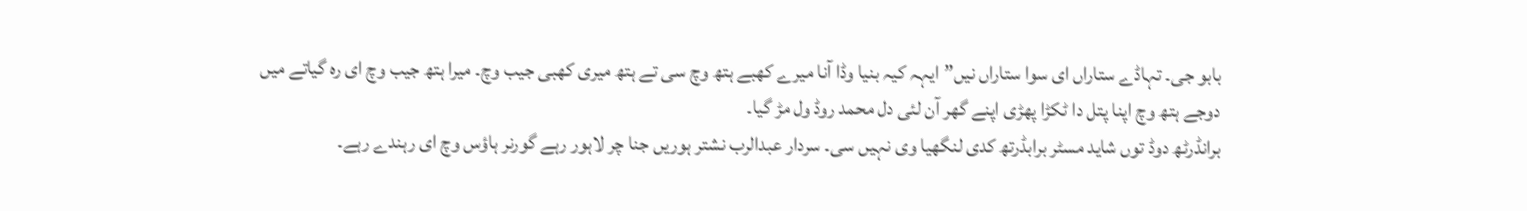بابو جی۔ تہاڈے ستاراں ای سوا ستاراں نیں”ایہہ کیہ بنیا وڈا آنا میرے کھبے ہتھ وچ سی تے ہتھ میری کھبی جیب وچ۔ میرا ہتھ جیب وچ ای رہ گیاتے میں دوجے ہتھ وچ اپنا پتل دا ٹکڑا پھڑی اپنے گھر آن لئی دل محمد روڈ ول مڑ گیا۔
برانڈرٹھ دوڈ توں شاید مسٹر برابڈرتھ کدی لنگھیا وی نہیں سی۔ سردار عبدالرب نشتر ہوریں جنا چر لاہور رہے گورنر ہاؤس وچ ای رہندے رہے۔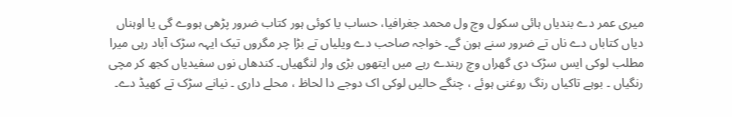میری عمر دے بندیاں ہائی سکول وچ ول محمد جغرافیا، حساب یا کوئی ہور کتاب ضرور پڑھی ہووے گی یا اوہناں دیاں کتاباں دے ناں تے ضرور سنے ہون گے۔ خواجہ صاحب دے ویلیاں تے بڑا چر مگروں تیک ایہہ سڑک آباد رہی میرا مطلب لوکی ایس سڑک دی گھراں وچ رہندے رہے میں ایتھوں بڑی وار لنگھیاں۔ کندھاں نوں سفیدیاں کجھ کر مچی رنگیاں ۔ بوہے تاکیاں رنگ روغنی ہوئے ، چنگے حالیں لوکی اک دوجے دا لحاظ ، محلے داری ۔ نیانے سڑک تے کھیڈ دے۔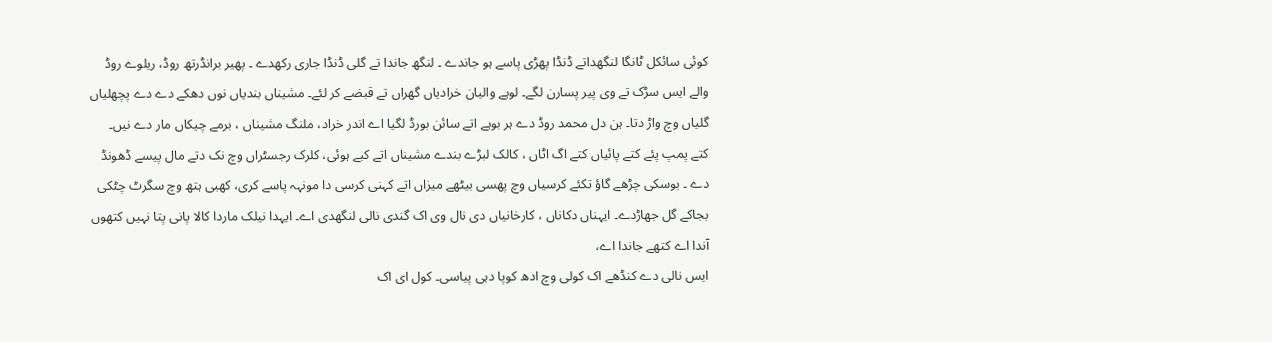کوئی سائکل ٹانگا لنگھداتے ڈنڈا پھڑی پاسے ہو جاندے ۔ لنگھ جاندا تے گلی ڈنڈا جاری رکھدے ۔ پھیر برانڈرتھ روڈ، ریلوے روڈ والے ایس سڑک تے وی پیر پسارن لگے۔ لوہے والیان خرادیاں گھراں تے قبضے کر لئے۔ مشیناں بندیاں نوں دھکے دے دے پچھلیاں گلیاں وچ واڑ دتا۔ ہن دل محمد روڈ دے ہر بوہے اتے سائن بورڈ لگیا اے اندر خراد، ملنگ مشیناں ، برمے چیکاں مار دے نیں۔ کتے پمپ پئے کتے پائیاں کتے اگ اٹاں ، کالک لبڑے بندے مشیناں اتے کبے ہوئی، کلرک رجسٹراں وچ نک دتے مال پیسے ڈھونڈ دے ۔ بوسکی چڑھے گاؤ تکئے کرسیاں وچ پھسی بیٹھے میزاں اتے کہنی کرسی دا مونہہ پاسے کری، کھبی ہتھ وچ سگرٹ چٹکی بجاکے گل جھاڑدے۔ ایہناں دکاناں ، کارخانیاں دی نال وی اک گندی نالی لنگھدی اے۔ ایہدا نیلک ماردا کالا پانی پتا نہیں کتھوں آندا اے کتھے جاندا اے،
ایس نالی دے کنڈھے اک کولی وچ ادھ کوپا دہی پیاسی۔ کول ای اک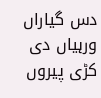دس گیاراں ورہیاں دی کڑی پیروں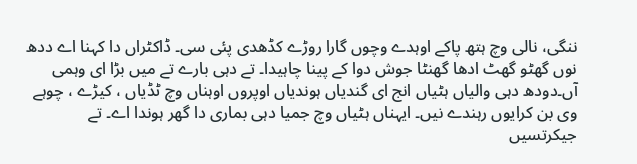ننگی، نالی وچ ہتھ پاکے اوہدے وچوں گارا روڑے کڈھدی پئی سی۔ ڈاکٹراں دا کہنا اے ددھ نوں گھٹو گھٹ ادھا گھنٹا جوش دوا کے پینا چاہیدا۔ تے دہی بارے تے میں بڑا ای وہمی آں۔دودھ دہی والیاں ہٹیاں انج ای گندیاں ہوندیاں اوپروں اوہناں وچ ٹڈیاں ، کیڑے ، چوہے وی بن کرایوں رہندے نیں۔ ایہناں ہٹیاں وچ جمیا دہی بماری دا گھر ہوندا اے۔ تے جیکرتسیں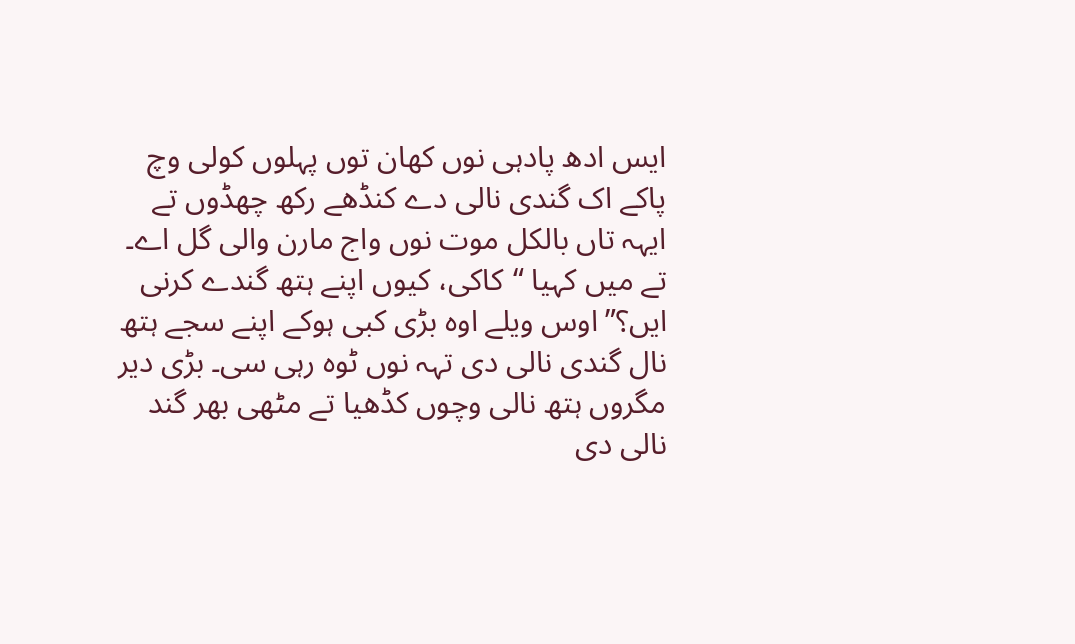ایس ادھ پادہی نوں کھان توں پہلوں کولی وچ پاکے اک گندی نالی دے کنڈھے رکھ چھڈوں تے ایہہ تاں بالکل موت نوں واج مارن والی گل اے۔ تے میں کہیا “کاکی، کیوں اپنے ہتھ گندے کرنی ایں؟”اوس ویلے اوہ بڑی کبی ہوکے اپنے سجے ہتھ نال گندی نالی دی تہہ نوں ٹوہ رہی سی۔ بڑی دیر مگروں ہتھ نالی وچوں کڈھیا تے مٹھی بھر گند نالی دی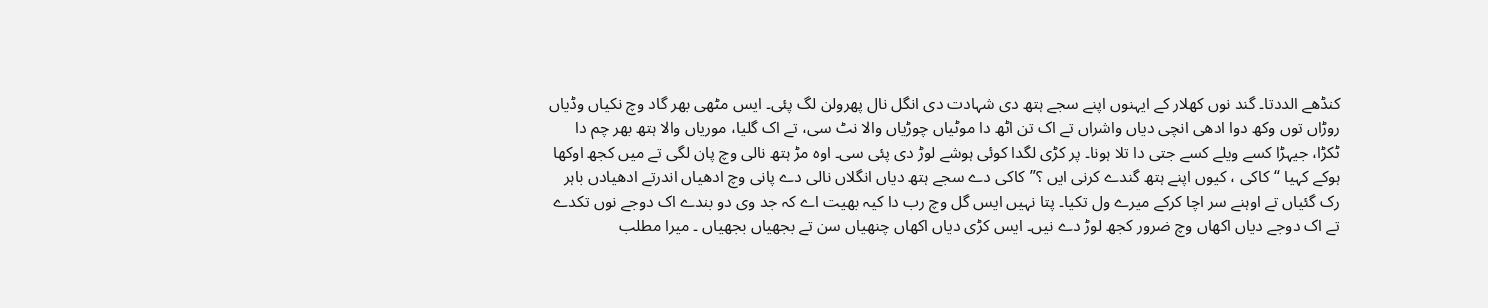کنڈھے الددتا۔ گند نوں کھلار کے ایہنوں اپنے سجے ہتھ دی شہادت دی انگل نال پھرولن لگ پئی۔ ایس مٹھی بھر گاد وچ نکیاں وڈیاں روڑاں توں وکھ دوا ادھی انچی دیاں واشراں تے اک تن اٹھ دا موٹیاں چوڑیاں والا نٹ سی، تے اک گلیا، موریاں والا ہتھ بھر چم دا ٹکڑا، جیہڑا کسے ویلے کسے جتی دا تلا ہونا۔ پر کڑی لگدا کوئی ہوشے لوڑ دی پئی سی۔ اوہ مڑ ہتھ نالی وچ پان لگی تے میں کجھ اوکھا ہوکے کہیا “کاکی ، کیوں اپنے ہتھ گندے کرنی ایں ؟”کاکی دے سجے ہتھ دیاں انگلاں نالی دے پانی وچ ادھیاں اندرتے ادھیادں باہر رک گئیاں تے اوہنے سر اچا کرکے میرے ول تکیا۔ پتا نہیں ایس گل وچ رب دا کیہ بھیت اے کہ جد وی دو بندے اک دوجے نوں تکدے تے اک دوجے دیاں اکھاں وچ ضرور کجھ لوڑ دے نیں۔ ایس کڑی دیاں اکھاں چنھیاں سن تے بجھیاں بجھیاں ۔ میرا مطلب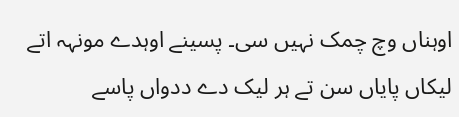اوہناں وچ چمک نہیں سی۔ پسینے اوہدے مونہہ اتے لیکاں پایاں سن تے ہر لیک دے ددواں پاسے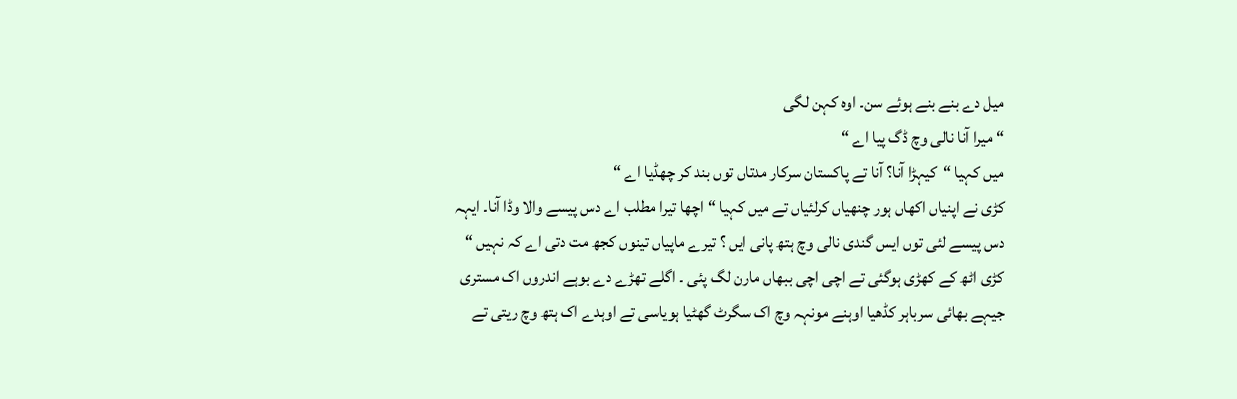میل دے بنے بنے ہوئے سن۔ اوہ کہن لگی
“میرا آنا نالی وچ ڈگ پیا اے “
میں کہیا “کیہڑا آنا؟ آنا تے پاکستان سرکار مدتاں توں بند کر چھڈیا اے “
کڑی نے اپنیاں اکھاں ہور چنھیاں کرلئیاں تے میں کہیا “اچھا تیرا مطلب اے دس پیسے والا وڈا آنا۔ ایہہ دس پیسے لئی توں ایس گندی نالی وچ ہتھ پانی ایں ؟ تیرے ماپیاں تینوں کجھ مت دتی اے کہ نہیں “
کڑی اٹھ کے کھڑی ہوگئی تے اچی اچی ببھاں مارن لگ پئی ۔ اگلے تھڑے دے بوہے اندروں اک مستری جیہے بھائی سرباہر کڈھیا اوہنے مونہہ وچ اک سگرٹ گھٹیا ہویاسی تے اوہدے اک ہتھ وچ ریتی تے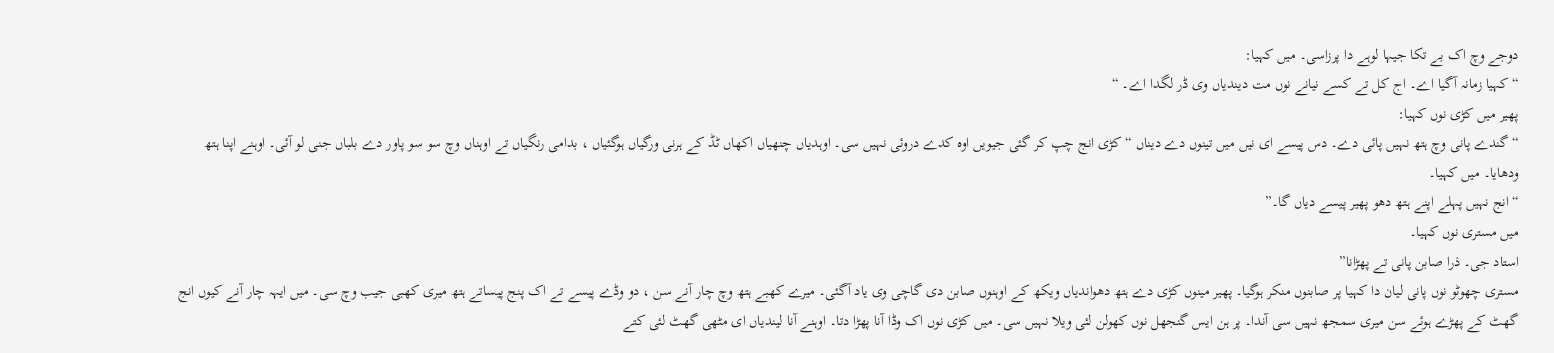دوجے وچ اک بے تکا جیہا لوہے دا پرزاسی۔ میں کہیا:
“کہیا زمانہ آگیا اے۔ اج کل تے کسے نیانے نوں مت دیندیاں وی ڈر لگدا اے۔ “
پھیر میں کڑی نوں کہیا:
“گندے پانی وچ ہتھ نہیں پائی دے۔ دس پیسے ای نیں میں تینوں دے دیناں “کڑی انج چپ کر گئی جیویں اوہ کدے دروئی نہیں سی۔ اوہدیاں چنھیاں اکھاں ٹڈ کے ہرنی ورگیاں ہوگئیاں ، بدامی رنگیاں تے اوہناں وچ سو سو پاور دے بلباں جنی لو آئی۔ اوہنے اپنا ہتھ ودھایا۔ میں کہیا۔
“انج نہیں پہلے اپنے ہتھ دھو پھیر پیسے دیاں گا۔”
میں مستری نوں کہیا۔
استاد جی۔ ذرا صابن پانی تے پھڑانا”
مستری چھوٹو نوں پانی لیان دا کہیا پر صابنوں منکر ہوگیا۔ پھیر مینوں کڑی دے ہتھ دھواندیاں ویکھ کے اوہنوں صابن دی گاچی وی یاد آگئی۔ میرے کھبے ہتھ وچ چار آنے سن ، دو وڈے پیسے تے اک پنج پیساتے ہتھ میری کھبی جیب وچ سی۔ میں ایہہ چار آنے کیوں انج گھٹ کے پھڑے ہوئے سن میری سمجھ نہیں سی آندا۔ پر ہن ایس گنجھل نوں کھولن لئی ویلا نہیں سی۔ میں کڑی نوں اک وڈا آنا پھڑا دتا۔ اوہنے آنا لیندیاں ای مٹھی گھٹ لئی کتے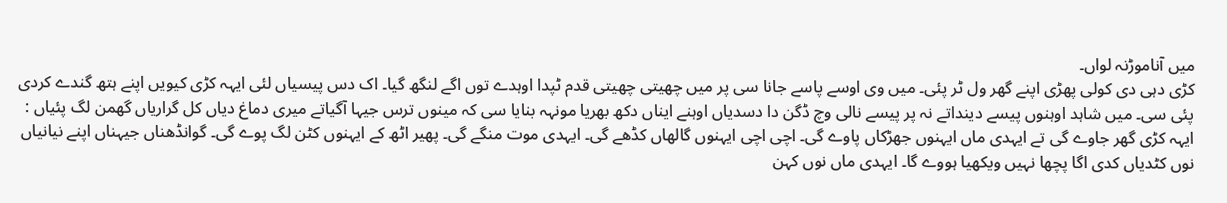میں آناموڑنہ لواں۔
کڑی دہی دی کولی پھڑی اپنے گھر ول ٹر پئی۔ میں وی اوسے پاسے جانا سی پر میں چھیتی چھیتی قدم ٹپدا اوہدے توں اگے لنگھ گیا۔ اک دس پیسیاں لئی ایہہ کڑی کیویں اپنے ہتھ گندے کردی پئی سی۔ میں شاہد اوہنوں پیسے دینداتے نہ پر پیسے نالی وچ ڈگن دا دسدیاں اوہنے ایناں دکھ بھریا مونہہ بنایا سی کہ مینوں ترس جیہا آگیاتے میری دماغ دیاں کل گراریاں گھمن لگ پئیاں :
ایہہ کڑی گھر جاوے گی تے ایہدی ماں ایہنوں جھڑکاں پاوے گی۔ اچی اچی ایہنوں گالھاں کڈھے گی۔ ایہدی موت منگے گی۔ پھیر اٹھ کے ایہنوں کٹن لگ پوے گی۔ گوانڈھناں جیہناں اپنے نیانیاں نوں کٹدیاں کدی اگا پچھا نہیں ویکھیا ہووے گا۔ ایہدی ماں نوں کہن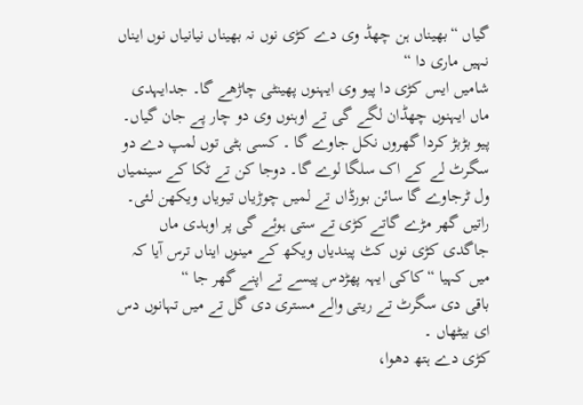گیاں “بھیناں ہن چھڈ وی دے کڑی نوں نہ بھیناں نیانیاں نوں ایناں نہیں ماری دا “
شامیں ایس کڑی دا پیو وی ایہنوں پھینٹی چاڑھے گا۔ جدایہدی ماں ایہنوں چھڈان لگے گی تے اوہنوں وی دو چار پے جان گیاں۔ پیو بڑبڑ کردا گھروں نکل جاوے گا ۔ کسی ہٹی توں لمپ دے دو سگرٹ لے کے اک سلگا لوے گا۔ دوجا کن تے ٹکا کے سینمیاں ول ٹرجاوے گا سائن بورڈاں تے لمیں چوڑیاں تیویاں ویکھن لئی۔ راتیں گھر مڑے گاتے کڑی تے ستی ہوئے گی پر اوہدی ماں جاگدی کڑی نوں کٹ پیندیاں ویکھ کے مینوں ایناں ترس آیا کہ میں کہیا “کاکی ایہہ پھڑدس پیسے تے اپنے گھر جا “
باقی دی سگرٹ تے ریتی والے مستری دی گل تے میں تہانوں دس ای بیٹھاں ۔
کڑی دے ہتھ دھوا،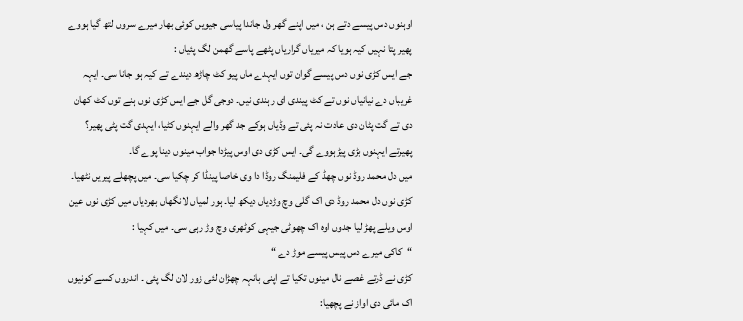اوہنوں دس پیسے دتے ہن ، میں اپنے گھر ول جاندا پیاسی جیویں کوئی بھار میرے سروں لتھ گیا ہووے پھیر پتا نہیں کیہ ہویا کہ میریاں گراریاں پٹھے پاسے گھمن لگ پئیاں :
جے ایس کڑی نوں دس پیسے گوان توں ایہدے ماں پیو کٹ چاڑھ دیندے تے کیہ ہو جانا سی۔ ایہہ غریباں دے نیانیاں نوں تے کٹ پیندی ای رہندی نیں۔ دوجی گل جے ایس کڑی نوں ہنے توں کٹ کھان دی تے گت پٹان دی عادت نہ پئی تے وڈیاں ہوکے جد گھر والے ایہنوں کٹیا، ایہدی گت پٹی پھیر؟ پھیرتے ایہنوں بڑی پیڑہووے گی۔ ایس کڑی دی اوس پیڑدا جواب مینوں دینا پوے گا۔
میں دل محمد روڈ نوں چھڈ کے فلیمنگ روڈا دا وی خاصا پینڈا کر چکیا سی۔ میں پچھلے پیریں نٹھیا۔ کڑی نوں دل محمد روڈ دی اک گلی وچ وڑدیاں دیکھ لیا۔ ہور لمیاں لانگھاں بھردیاں میں کڑی نوں عین اوس ویلے پھڑ لیا جدوں اوہ اک چھوٹی جیہی کوٹھری وچ وڑ رہی سی۔ میں کہیا :
“کاکی میرے دس پیس پیسے موڑ دے “
کڑی نے ڈرتے غصے نال مینوں تکیا تے اپنی بانہہ چھڑان لئی زور لان لگ پئی ۔ اندروں کسے کونیوں اک مائی دی اواز نے پچھیا: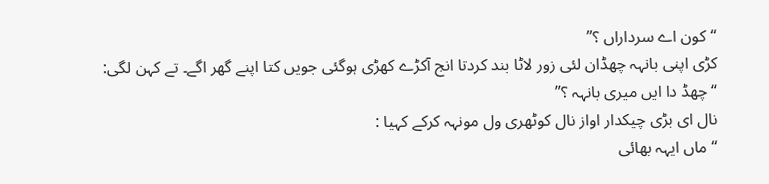“کون اے سرداراں ؟”
کڑی اپنی بانہہ چھڈان لئی زور لاٹا بند کردتا انج آکڑے کھڑی ہوگئی جویں کتا اپنے گھر اگے۔ تے کہن لگی:
“چھڈ دا ایں میری بانہہ ؟”
نال ای بڑی چیکدار اواز نال کوٹھری ول مونہہ کرکے کہیا :
“ماں ایہہ بھائی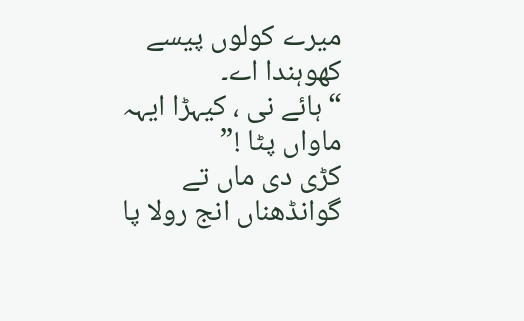میرے کولوں پیسے کھوہندا اے۔
“ہائے نی ، کیہڑا ایہہ ماواں پٹا !”
کڑی دی ماں تے گوانڈھناں انج رولا پا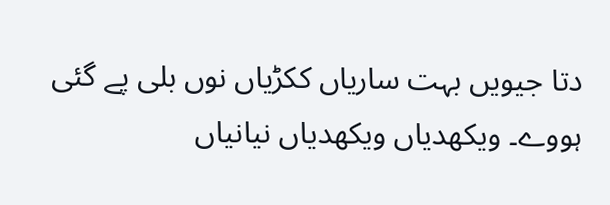دتا جیویں بہت ساریاں ککڑیاں نوں بلی پے گئی ہووے۔ ویکھدیاں ویکھدیاں نیانیاں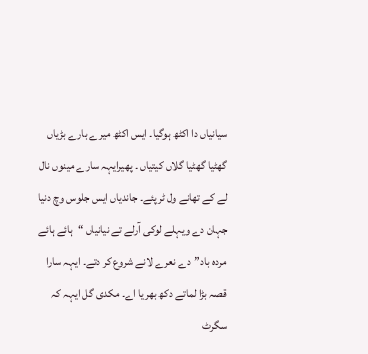سیانیاں دا اکٹھ ہوگیا۔ ایس اکٹھ میرے بارے بڑیاں گھٹیا گھٹیا گلاں کیتیاں ۔ پھیرایہہ سارے مینوں نال لے کے تھانے ول ٹرپئے۔ جاندیاں ایس جلوس وچ دنیا جہان دے ویہلے لوکی آرلے تے نیانیاں “ہائے ہائے مردہ باد”دے نعرے لانے شروع کر دتے۔ ایہہ سارا قصہ بڑا لماتے دکھ بھریا اے۔ مکدی گل ایہہ کہ سگرٹ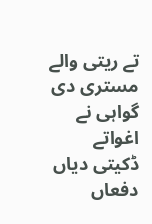تے ریتی والے مستری دی گواہی نے اغواتے ڈکیتی دیاں دفعاں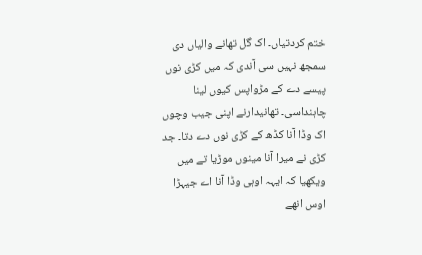ختم کردتیاں۔ اک گل تھانے والیاں دی سمجھ نہیں سی آندی کہ میں کڑی نوں پیسے دے کے مڑواپس کیوں لینا چاہنداسی۔ تھانیدارنے اپنی جیب وچوں اک وڈا آنا کڈھ کے کڑی نوں دے دتا۔ جد کڑی نے میرا آنا مینوں موڑیا تے میں ویکھیا کہ ایہہ اوہی وڈا آنا اے جیہڑا اوس انھے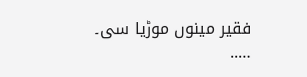فقیر مینوں موڑیا سی۔
…..